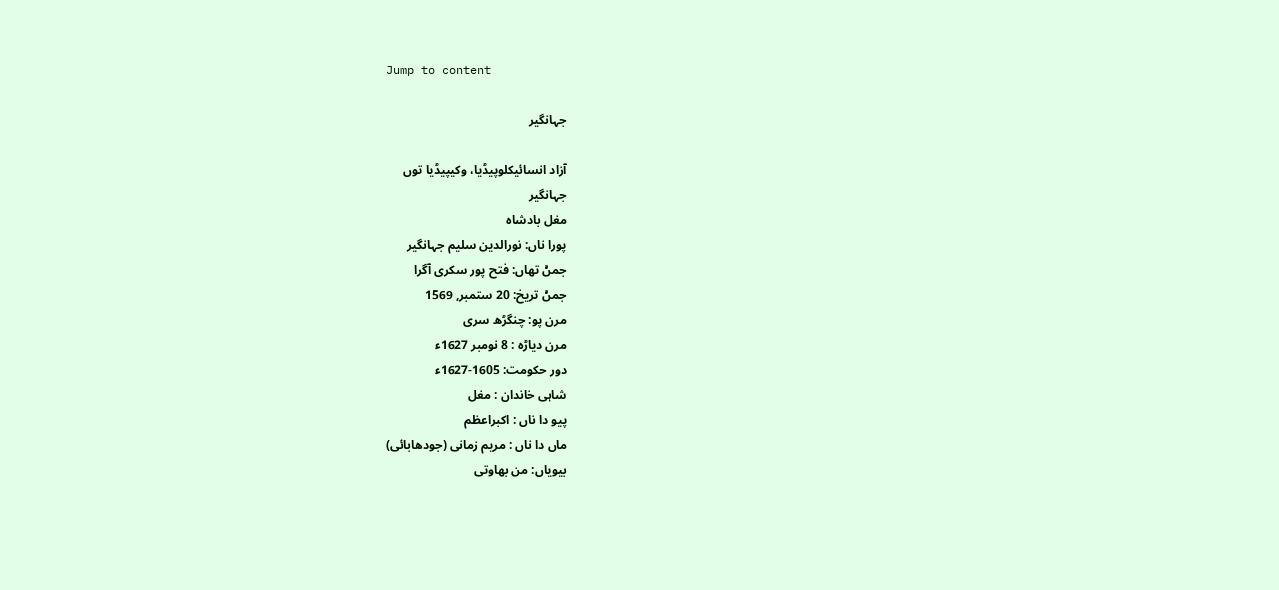Jump to content

جہانگیر

آزاد انسائیکلوپیڈیا، وکیپیڈیا توں
جہانگیر
مغل بادشاہ
پورا ناں: نورالدین سلیم جہانگیر
جمݨ تھاں: فتح پور سکری آگرا
جمݨ تریخ: 20 ستمبر, 1569
مرن پو: چنگڑھ سری
مرن دیاڑہ : 8 نومبر 1627ء
دور حکومت: 1605-1627ء
شاہی خاندان : مغل
پیو دا ناں : اکبراعظم
ماں دا ناں : مریم زمانی (جودھابائی)
بیویاں: من بھاوتی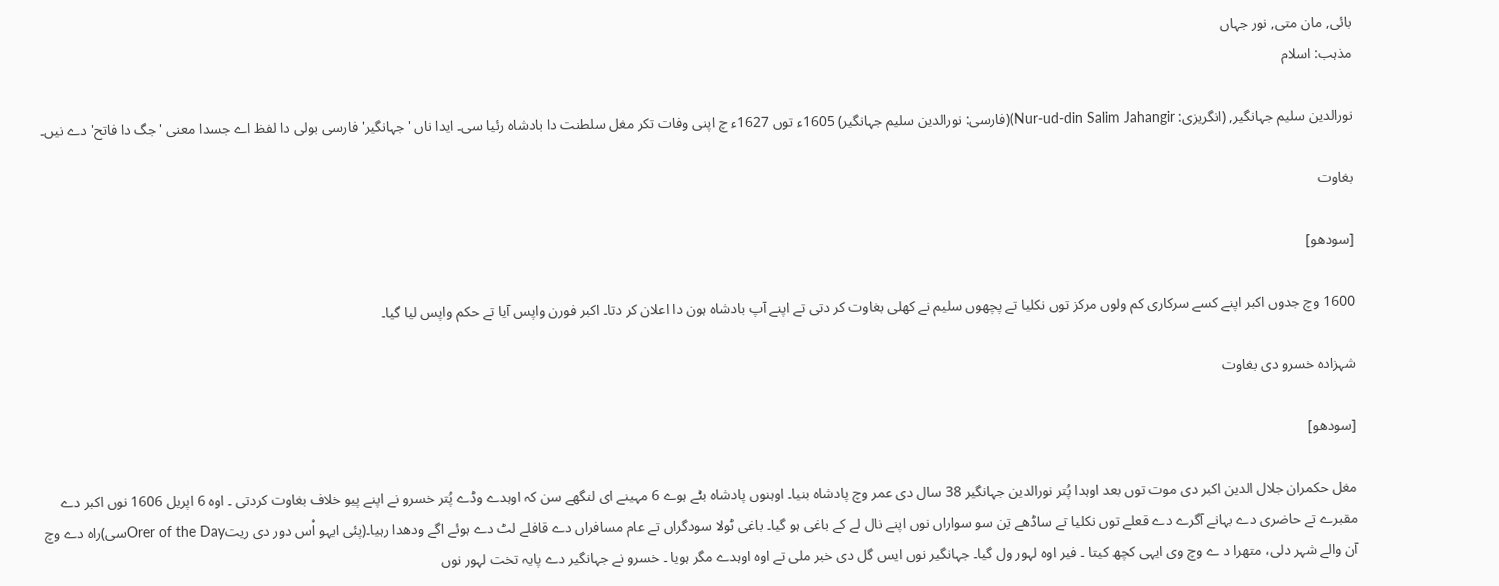بائی, مان متی, نور جہاں
مذہب: اسلام

نورالدین سلیم جہانگیر, (انگریزی: Nur-ud-din Salim Jahangir)(فارسی: نورالدین سلیم جہانگیر) 1605ء توں 1627ء چ اپنی وفات تکر مغل سلطنت دا بادشاہ رئیا سی۔ ایدا ناں 'جہانگیر' فارسی بولی دا لفظ اے جسدا معنی 'جگ دا فاتح' دے نیں۔

بغاوت

[سودھو]

1600 وچ جدوں اکبر اپنے کسے سرکاری کم ولوں مرکز توں نکلیا تے پچھوں سلیم نے کھلی بغاوت کر دتی تے اپنے آپ بادشاہ ہون دا اعلان کر دتا۔ اکبر فورن واپس آیا تے حکم واپس لیا گیا۔

شہزادہ خسرو دی بغاوت

[سودھو]

مغل حکمران جلال الدین اکبر دی موت توں بعد اوہدا پُتر نورالدین جہانگیر 38 سال دی عمر وچ پادشاہ بنیا۔ اوہنوں پادشاہ بݨے ہوے 6 مہینے ای لنگھے سن کہ اوہدے وڈے پُتر خسرو نے اپنے پیو خلاف بغاوت کردتی ۔ اوہ 6 اپریل 1606 نوں اکبر دے مقبرے تے حاضری دے بہانے آگرے دے قعلے توں نکلیا تے ساڈھے تِن سو سواراں نوں اپنے نال لے کے باغی ہو گیا۔ باغی ٹولا سودگراں تے عام مسافراں دے قافلے لٹ دے ہوئے اگے ودھدا رہیا۔(پئی ایہو اْس دور دی ریتOrer of the Dayسی)راہ دے وچ آن والے شہر دلی، متھرا د ے وچ وی ایہی کچھ کیتا ۔ فیر اوہ لہور ول گیا۔ جہانگیر نوں ایس گل دی خبر ملی تے اوہ اوہدے مگر ہویا ۔ خسرو نے جہانگیر دے پایہ تخت لہور نوں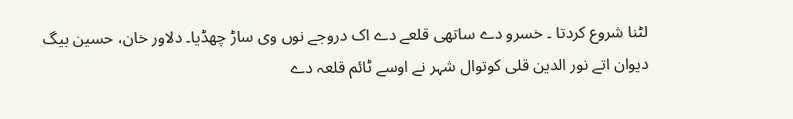لٹنا شروع کردتا ۔ خسرو دے ساتھی قلعے دے اک دروجے نوں وی ساڑ چھڈیا۔ دلاور خان، حسین بیگ دیوان اتے نور الدین قلی کوتوال شہر نے اوسے ٹائم قلعہ دے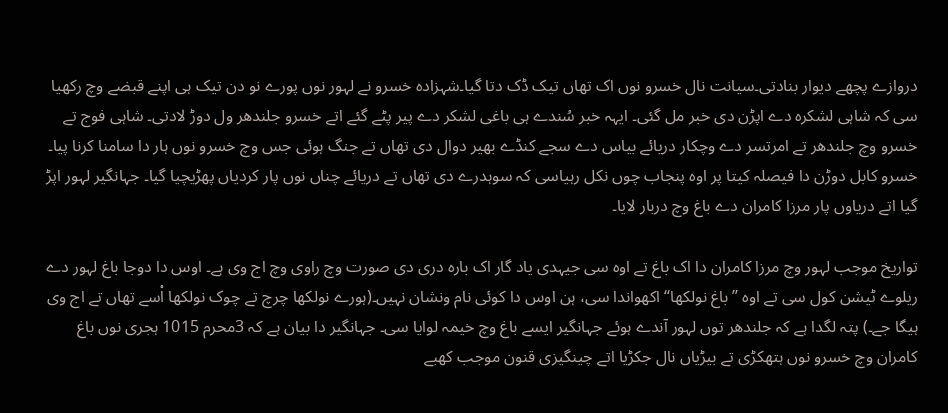دروازے پچھے دیوار بنادتی۔سیانت نال خسرو نوں اک تھاں تیک ڈک دتا گیا۔شہزادہ خسرو نے لہور نوں پورے نو دن تیک ہی اپنے قبضے وچ رکھیا سی کہ شاہی لشکرہ دے اپڑن دی خبر مل گئی۔ ایہہ خبر سُندے ہی باغی لشکر دے پیر پٹے گئے اتے خسرو جلندھر ول دوڑ لادتی۔ شاہی فوج تے خسرو وچ جلندھر تے امرتسر دے وچکار دریائے بیاس دے سجے کنڈے بھیر دوال دی تھاں تے جنگ ہوئی جس وچ خسرو نوں ہار دا سامنا کرنا پیا۔ خسرو کابل دوڑن دا فیصلہ کیتا پر اوہ پنجاب چوں نکل رہیاسی کہ سوہدرے دی تھاں تے دریائے چناں نوں پار کردیاں پھڑیچیا گیا۔ جہانگیر لہور اپڑ گیا اتے دریاوں پار مرزا کامران دے باغ وچ دربار لایا۔

تواریخ موجب لہور وچ مرزا کامران دا اک باغ تے اوہ سی جیہدی یاد گار اک بارہ دری دی صورت وچ راوی وچ اج وی ہے۔ اوس دا دوجا باغ لہور دے ریلوے ٹیشن کول سی تے اوہ ’’باغ نولکھا‘‘ اکھواندا سی، ہن اوس دا کوئی نام ونشان نہیں۔(ہورے نولکھا چرچ تے چوک نولکھا اْسے تھاں تے اج وی ہیگا جے۔) پتہ لگدا ہے کہ جلندھر توں لہور آندے ہوئے جہانگیر ایسے باغ وچ خیمہ لوایا سی۔ جہانگیر دا بیان ہے کہ 3محرم 1015 ہجری نوں باغ کامران وچ خسرو نوں ہتھکڑی تے بیڑیاں نال جکڑیا اتے چینگیزی قنون موجب کھبے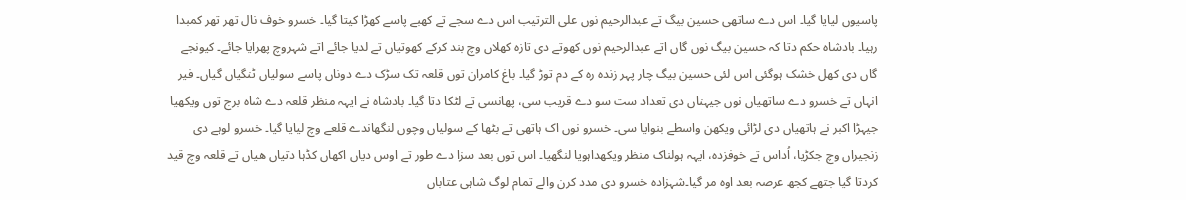پاسیوں لیایا گیا۔ اس دے ساتھی حسین بیگ تے عبدالرحیم نوں علی الترتیب اس دے سجے تے کھبے پاسے کھڑا کیتا گیا۔ خسرو خوف نال تھر تھر کمبدا رہیا۔ بادشاہ حکم دتا کہ حسین بیگ نوں گاں اتے عبدالرحیم نوں کھوتے دی تازہ کھلاں وچ بند کرکے کھوتیاں تے لدیا جائے اتے شہروچ پھرایا جائے۔ کیونجے گاں دی کھل خشک ہوگئی اس لئی حسین بیگ چار پہر زندہ رہ کے دم توڑ گیا۔ باغ کامران توں قلعہ تک سڑک دے دوناں پاسے سولیاں ٹنگیاں گیاں۔ فیر انہاں تے خسرو دے ساتھیاں نوں جیہناں دی تعداد ست سو دے قریب سی، پھانسی تے لٹکا دتا گیا۔ بادشاہ نے ایہہ منظر قلعہ دے شاہ برج توں ویکھیا جیہڑا اکبر نے ہاتھیاں دی لڑائی ویکھن واسطے بنوایا سی۔ خسرو نوں اک ہاتھی تے بٹھا کے سولیاں وچوں لنگھاندے قلعے وچ لیایا گیا۔ خسرو لوہے دی زنجیراں وچ جکڑیا، اُداس تے خوفزدہ، ایہہ ہولناک منظر ویکھداہویا لنگھیا۔ اس توں بعد سزا دے طور تے اوس دیاں اکھاں کڈہا دتیاں ھیاں تے قلعہ وچ قید کردتا گیا جتھے کجھ عرصہ بعد اوہ مر گیا۔شہزادہ خسرو دی مدد کرن والے تمام لوگ شاہی عتاباں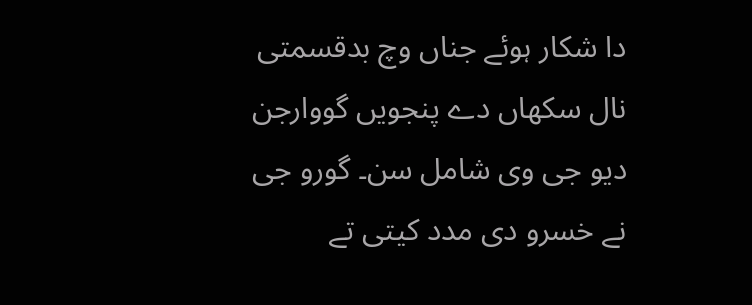دا شکار ہوئے جناں وچ بدقسمتی نال سکھاں دے پنجویں گووارجن دیو جی وی شامل سن۔ گورو جی نے خسرو دی مدد کیتی تے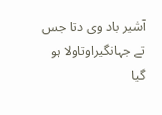آشیر باد وی دتا جس تے جہانگیراوتاولا ہو گیا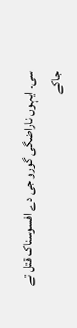سی۔ ایہوں ناراضگی گورو جی دے افسوسناک قتل تے جاکے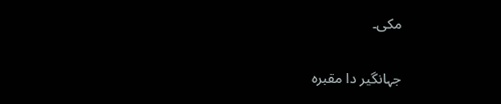مکی۔

جہانگیر دا مقبرہ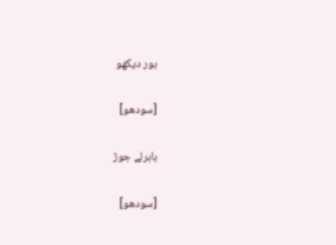ہور دیکھو

[سودھو]

باہرلے جوڑ

[سودھو]